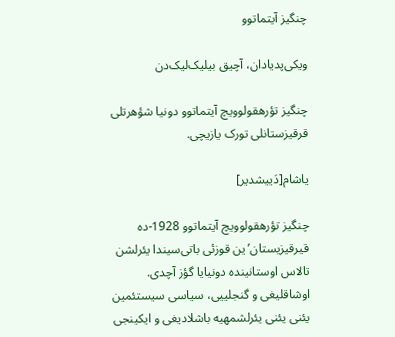چنگیز آیتماتوو

ویکی‌پدیادان، آچیق بیلیک‌لیک‌دن

چنگیز تؤرهقولوویچ آیتماتوو دونیا شؤهرتلی قرقیزستانلی تورک یازیچی.

یاشام[دَییشدیر]

چنگیز تؤرهقولوویچ آیتماتوو 1928-ده قیرقیزیستان’ین قوزئی باتی‌سیندا یئرلشن تالاس اوستانینده دونیایا گؤز آچدی. اوشاقلیغی و گنجلییی، سیاسی سیستئمین یئنی یئنی یئرلشمهیه باشلادیغی و ایکینجی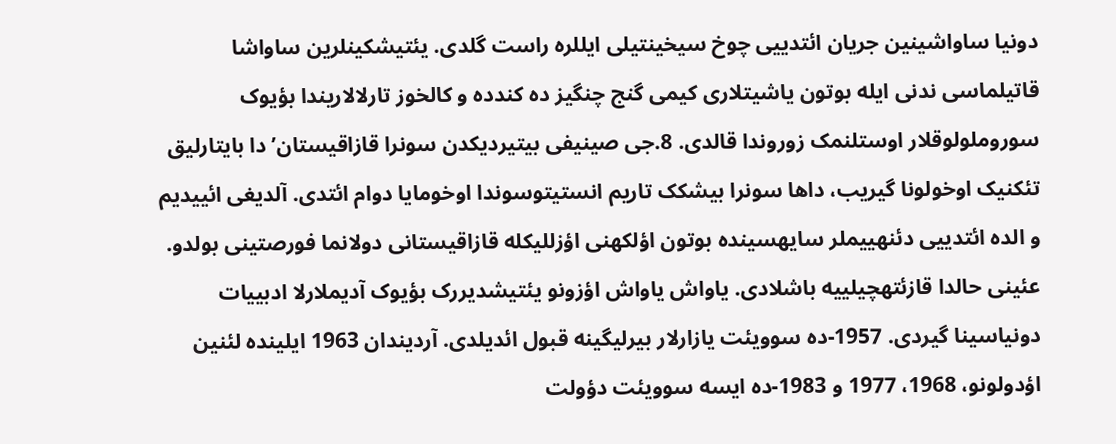دونیا ساواشینین جریان ائتدییی چوخ سیخینتیلی ایللره راست گلدی. یئتیشکینلرین ساواشا قاتیلماسی ندنی ایله بوتون یاشیتلاری کیمی گنج چنگیز ده کندده و کالخوز تارلالاریندا بؤیوک سوروملولوقلار اوستلنمک زوروندا قالدی. 8.جی صینیفی بیتیردیکدن سونرا قازاقیستان’دا بایتارلیق تئکنیک اوخولونا گیریب، داها سونرا بیشکک تاریم انستیتوسوندا اوخومایا دوام ائتدی. آلدیغی ائییدیم و الده ائتدییی دئنهییملر سایهسینده بوتون اؤلکهنی اؤزللیکله قازاقیستانی دولانما فورصتینی بولدو. عئینی حالدا قازئتهچیلییه باشلادی. یاواش یاواش اؤزونو یئتیشدیررک بؤیوک آدیملارلا ادبییات دونیاسینا گیردی. 1957-ده سوویئت یازارلار بیرلیگینه قبول ائدیلدی. آردیندان 1963 ایلینده لئنین اؤدولونو، 1968، 1977 و 1983-ده ایسه سوویئت دؤولت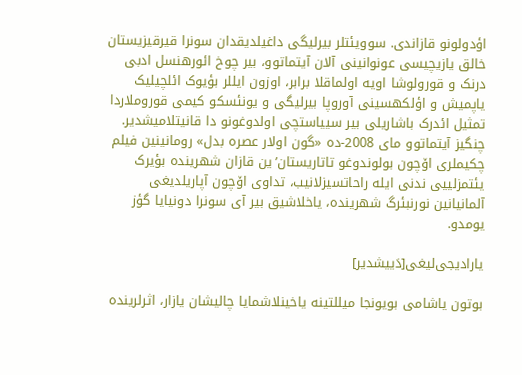اؤدولونو قازاندی. سوویئتلر بیرلیگی داغیلدیقدان سونرا قیرقیزیستان خالق یازیچیسی عونوانینی آلان آیتماتوو، بیر چوخ ائورهنسل ادبی درنک و قورولوشا اویه اولماقلا برابر، اوزون ایللر بؤیوک ائلچیلیک یاپمیش و اؤلکهسینی آوروپا بیرلیگی و یونئسکو کیمی قوروملاردا تمثیل ائدرک باشاریلی بیر سییاستچی اولدوغونو دا قانیتلامیشدیر. چنگیز آیتماتوو مای 2008-ده «گون اولار عصره بدل» رومانینین فیلم چکیملری اۆچون بولوندوغو تاتاریستان’ین قازان شهرینده بؤیرک یئتمزلییی ندنی ایله راحاتسیزلانیب، تداوی اۆچون آپاریلدیغی آلمانیانین نورنبئرگ شهرینده، یاخلاشیق بیر آی سونرا دونیایا گؤز یومدو.

یارادیجی‌لیغی[دَییشدیر]

بوتون یاشامی بویونجا میللتینه یاخینلاشمایا چالیشان یازار، اثرلرینده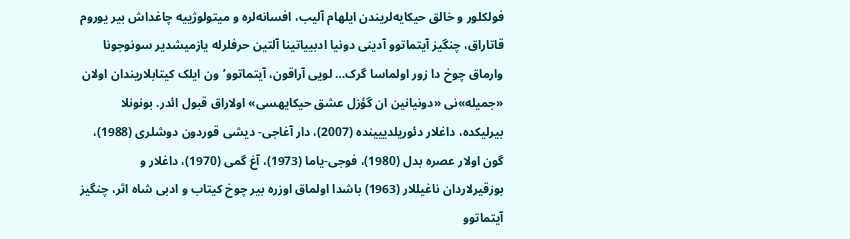فولکلور و خالق حیکایه‌لریندن ایلهام آلیب، افسانه‌لره و میتولوژییه چاغداش بیر یوروم قاتاراق، چنگیز آیتماتوو آدینی دونیا ادبییاتینا آلتین حرفلرله یازمیشدیر سونوجونا وارماق چوخ دا زور اولماسا گرک… لویی آراقون، آیتماتوو’ون ایلک کیتابلاریندان اولان «جمیله»نی «دونیانین ان گؤزل عشق حیکایهسی» اولاراق قبول ائدر. بونونلا بیرلیکده، داغلار دئوریلدییینده (2007)، دار آغاجی- دیشی قوردون دوشلری (1988)، گون اولار عصره بدل (1980)، فوجی-یاما (1973)، آغ گمی (1970)، داغلار و بوزقیرلاردان ناغیللار (1963) باشدا اولماق اوزره بیر چوخ کیتاب و ادبی شاه اثر، چنگیز آیتماتوو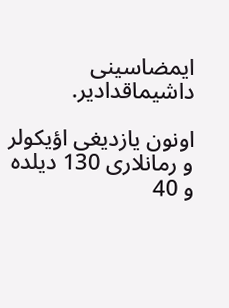ایمضاسینی داشیماقدادیر.

اونون یازدیغی اؤیکولر و رمانلاری 130 دیلده و 40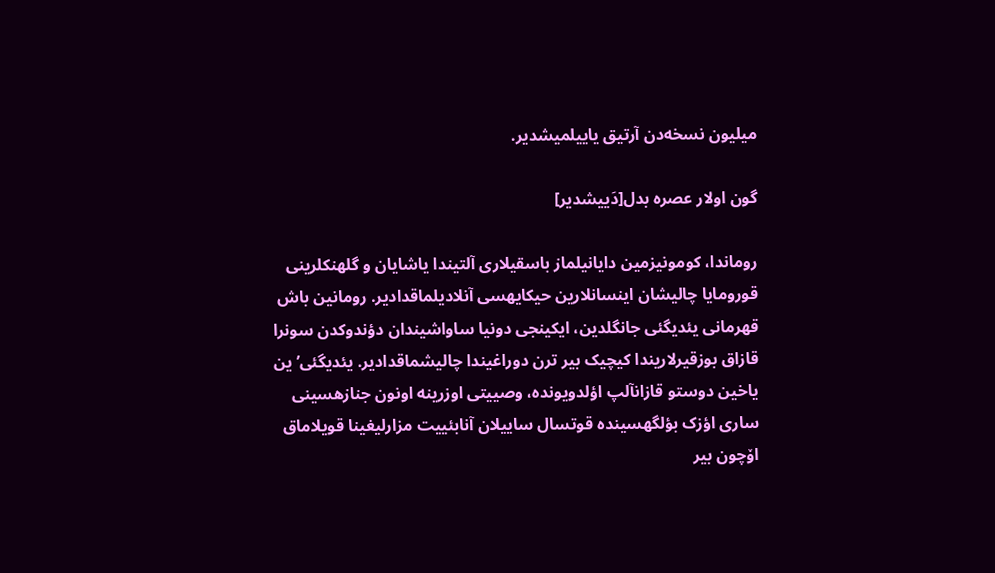میلیون نسخه‌دن آرتیق یاییلمیشدیر.

گون اولار عصره بدل[دَییشدیر]

روماندا، کومونیزمین دایانیلماز باسقیلاری آلتیندا یاشایان و گلهنکلرینی قورومایا چالیشان اینسانلارین حیکایهسی آنلادیلماقدادیر. رومانین باش قهرمانی یئدیگئی جانگلدین، ایکینجی دونیا ساواشیندان دؤندوکدن سونرا قازاق بوزقیرلاریندا کیچیک بیر ترن دوراغیندا چالیشماقدادیر. یئدیگئی’ین یاخین دوستو قازانآلپ اؤلدویونده، وصییتی اوزرینه اونون جنازهسینی ساری اؤزک بؤلگهسینده قوتسال ساییلان آنابئییت مزارلیغینا قویلاماق اۆچون بیر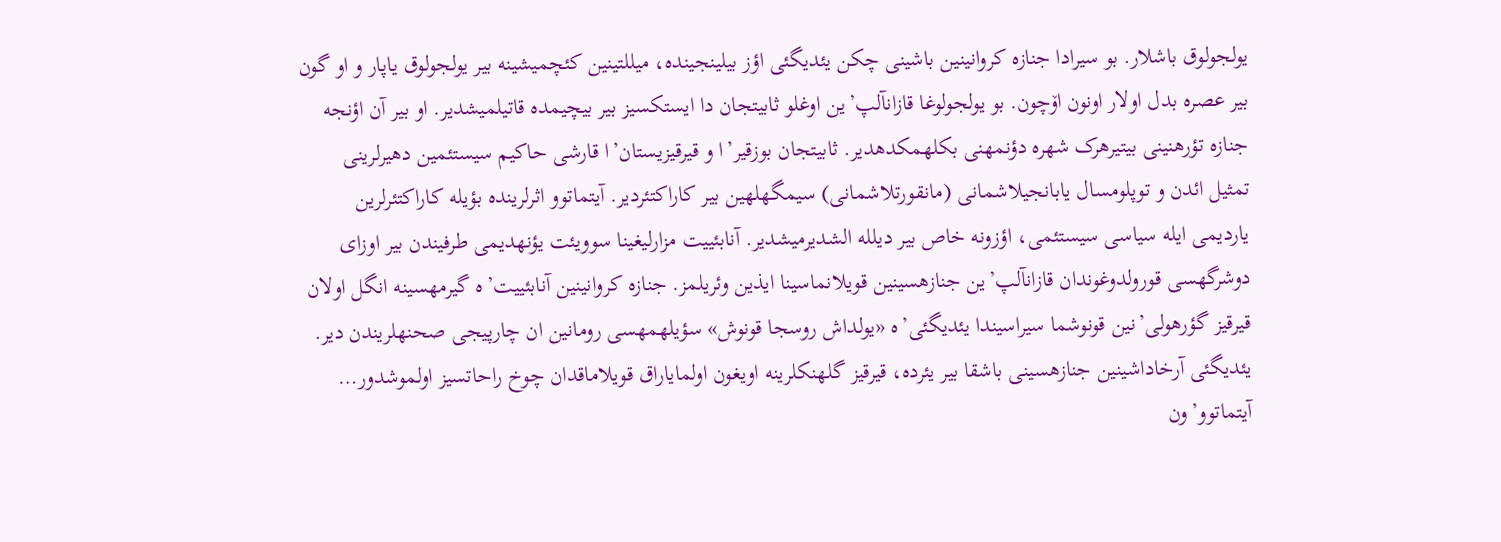یولجولوق باشلار. بو سیرادا جنازه کروانینین باشینی چکن یئدیگئی اؤز بیلینجینده، میللتینین کئچمیشینه بیر یولجولوق یاپار و او گون بیر عصره بدل اولار اونون اۆچون. بو یولجولوغا قازانآلپ’ین اوغلو ثابیتجان دا ایستکسیز بیر بیچیمده قاتیلمیشدیر. او بیر آن اؤنجه جنازه تؤرهنینی بیتیرهرک شهره دؤنمهنی بکلهمکدهدیر. ثابیتجان بوزقیر’ا و قیرقیزیستان’ا قارشی حاکیم سیستئمین دهیرلرینی تمثیل ائدن و توپلومسال یابانجیلاشمانی (مانقورتلاشمانی) سیمگهلهین بیر کاراکتئردیر. آیتماتوو اثرلرینده بؤیله کاراکتئرلرین یاردیمی ایله سیاسی سیستئمی، اؤزونه خاص بیر دیلله الشدیرمیشدیر. آنابئییت مزارلیغینا سوویئت یؤنهدیمی طرفیندن بیر اوزای دوشرگهسی قورولدوغوندان قازانآلپ’ین جنازهسینین قویلانماسینا ایذین وئریلمز. جنازه کروانینین آنابئییت’ه گیرمهسینه انگل اولان قیرقیز گؤرهولی’نین قونوشما سیراسیندا یئدیگئی’ه «یولداش روسجا قونوش» سؤیلهمهسی رومانین ان چارپیجی صحنهلریندن دیر. یئدیگئی آرخاداشینین جنازهسینی باشقا بیر یئرده، قیرقیز گلهنکلرینه اویغون اولمایاراق قویلاماقدان چوخ راحاتسیز اولموشدور… آیتماتوو’ون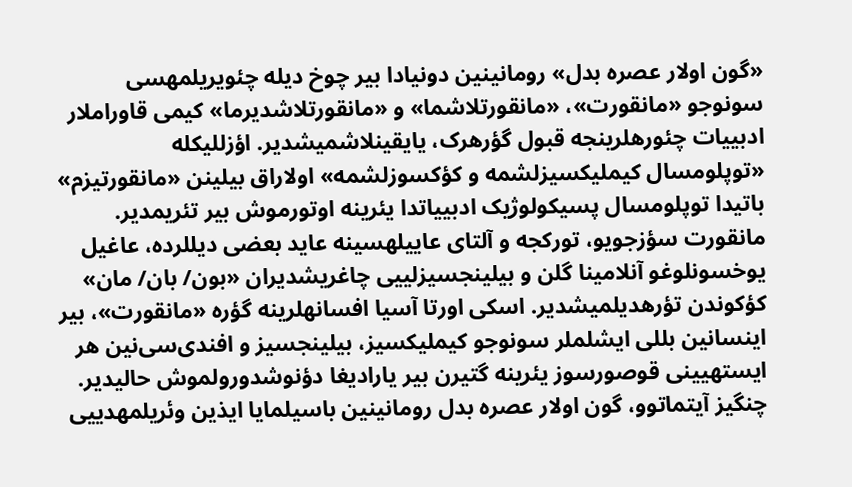«گون اولار عصره بدل» رومانینین دونیادا بیر چوخ دیله چئویریلمهسی سونوجو «مانقورت»، «مانقورتلاشما» و «مانقورتلاشدیرما» کیمی قاوراملار ادبییات چئورهلرینجه قبول گؤرهرک، یایقینلاشمیشدیر. اؤزللیکله «توپلومسال کیملیکسیزلشمه و کؤکسوزلشمه» اولاراق بیلینن «مانقورتیزم» باتیدا توپلومسال پسیکولوژیک ادبییاتدا یئرینه اوتورموش بیر تئریمدیر. مانقورت سؤزجویو، تورکجه و آلتای عاییلهسینه عاید بعضی دیللرده، عاغیل یوخسونلوغو آنلامینا گلن و بیلینجسیزلییی چاغریشدیران «بون/ بان/ مان» کؤکوندن تؤرهدیلمیشدیر. اسکی اورتا آسیا افسانهلرینه گؤره «مانقورت»، بیر اینسانین بللی ایشلملر سونوجو کیملیکسیز، بیلینجسیز و افندی‌سی‌نین هر ایستهیینی قوصورسوز یئرینه گتیرن بیر یارادیغا دؤنوشدورولموش حالیدیر. چنگیز آیتماتوو، گون اولار عصره بدل رومانینین باسیلمایا ایذین وئریلمهدییی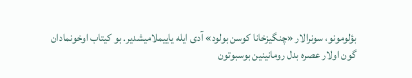بؤلومونو، سونرالار «چنگیزخانا کوسن بولود» آدی ایله یاییملامیشدیر. بو کیتاب اوخونمادان گون اولار عصره بدل رومانینین بوسبوتون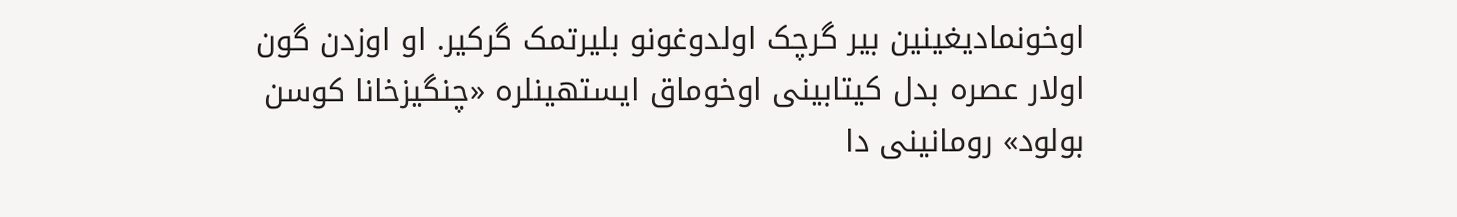اوخونمادیغینین بیر گرچک اولدوغونو بلیرتمک گرکیر. او اوزدن گون اولار عصره بدل کیتابینی اوخوماق ایستهینلره «چنگیزخانا کوسن بولود» رومانینی دا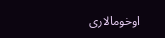اوخومالاری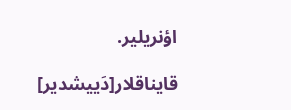اؤنریلیر.

قایناقلار[دَییشدیر]